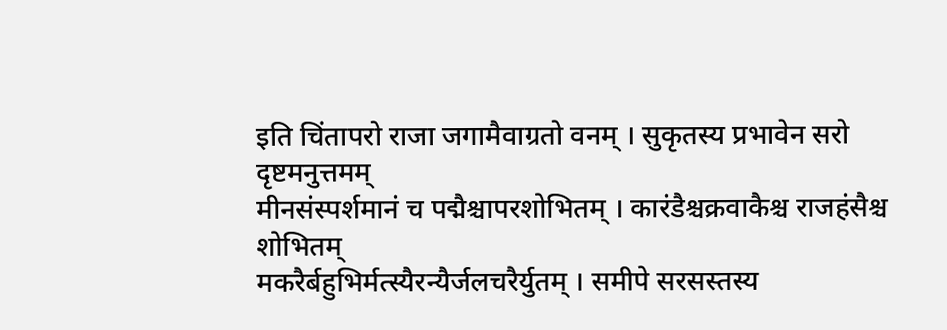इति चिंतापरो राजा जगामैवाग्रतो वनम् । सुकृतस्य प्रभावेन सरो दृष्टमनुत्तमम्
मीनसंस्पर्शमानं च पद्मैश्चापरशोभितम् । कारंडैश्चक्रवाकैश्च राजहंसैश्च शोभितम्
मकरैर्बहुभिर्मत्स्यैरन्यैर्जलचरैर्युतम् । समीपे सरसस्तस्य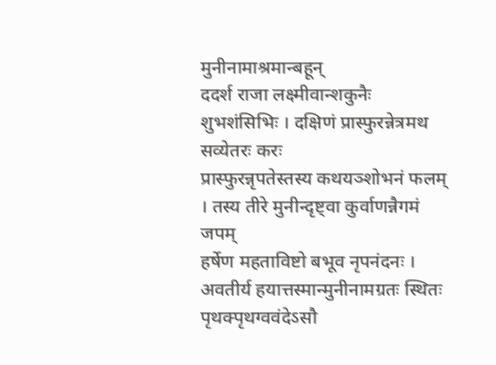मुनीनामाश्रमान्बहून्
ददर्श राजा लक्ष्मीवान्शकुनैः शुभशंसिभिः । दक्षिणं प्रास्फुरन्नेत्रमथ सव्येतरः करः
प्रास्फुरन्नृपतेस्तस्य कथयञ्शोभनं फलम् । तस्य तीरे मुनीन्दृष्ट्वा कुर्वाणन्नैगमं जपम्
हर्षेण महताविष्टो बभूव नृपनंदनः । अवतीर्य हयात्तस्मान्मुनीनामग्रतः स्थितः
पृथक्पृथग्ववंदेऽसौ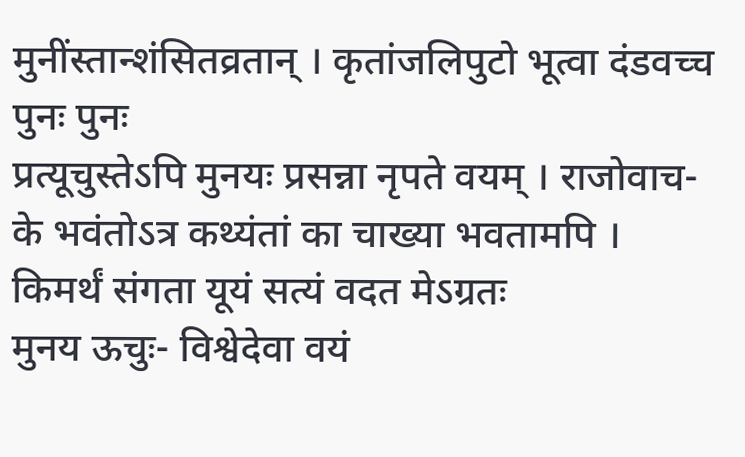मुनींस्तान्शंसितव्रतान् । कृतांजलिपुटो भूत्वा दंडवच्च पुनः पुनः
प्रत्यूचुस्तेऽपि मुनयः प्रसन्ना नृपते वयम् । राजोवाच- के भवंतोऽत्र कथ्यंतां का चाख्या भवतामपि । किमर्थं संगता यूयं सत्यं वदत मेऽग्रतः
मुनय ऊचुः- विश्वेदेवा वयं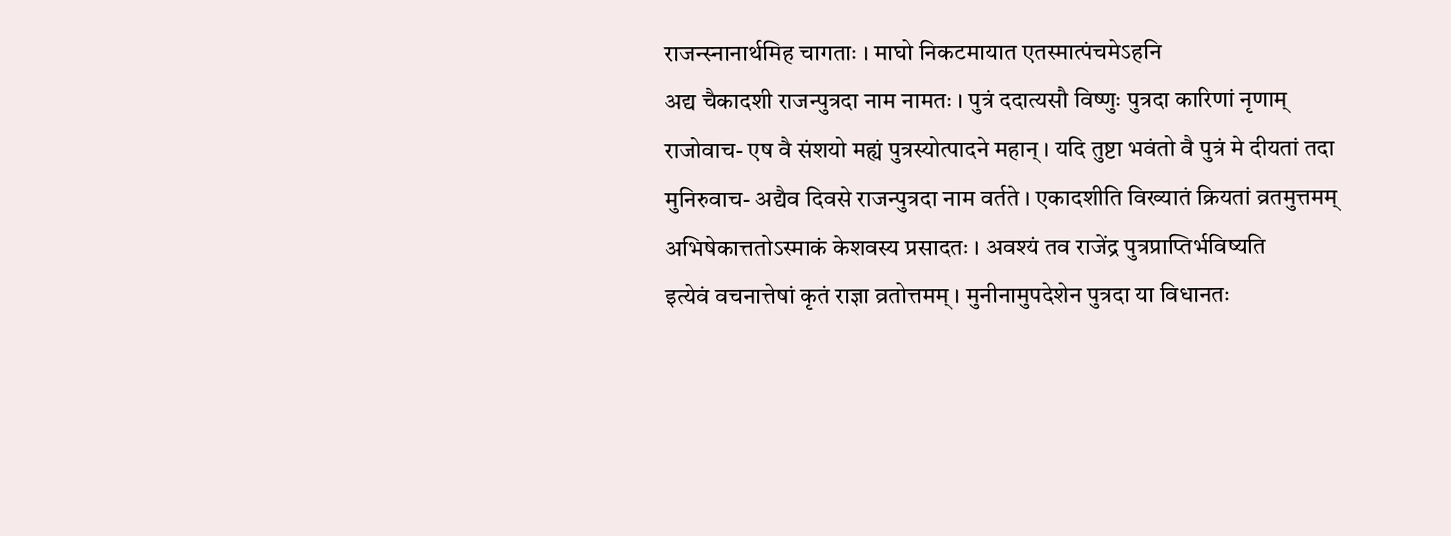राजन्स्नानार्थमिह चागताः । माघो निकटमायात एतस्मात्पंचमेऽहनि
अद्य चैकादशी राजन्पुत्रदा नाम नामतः । पुत्रं ददात्यसौ विष्णुः पुत्रदा कारिणां नृणाम्
राजोवाच- एष वै संशयो मह्यं पुत्रस्योत्पादने महान् । यदि तुष्टा भवंतो वै पुत्रं मे दीयतां तदा
मुनिरुवाच- अद्यैव दिवसे राजन्पुत्रदा नाम वर्तते । एकादशीति विख्यातं क्रियतां व्रतमुत्तमम्
अभिषेकात्ततोऽस्माकं केशवस्य प्रसादतः । अवश्यं तव राजेंद्र पुत्रप्राप्तिर्भविष्यति
इत्येवं वचनात्तेषां कृतं राज्ञा व्रतोत्तमम् । मुनीनामुपदेशेन पुत्रदा या विधानतः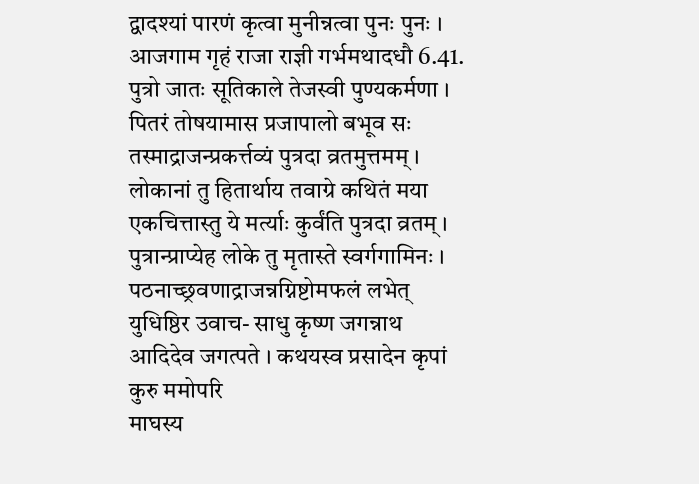द्वादश्यां पारणं कृत्वा मुनीन्नत्वा पुनः पुनः । आजगाम गृहं राजा राज्ञी गर्भमथादधौ 6.41.
पुत्रो जातः सूतिकाले तेजस्वी पुण्यकर्मणा । पितरं तोषयामास प्रजापालो बभूव सः
तस्माद्राजन्प्रकर्त्तव्यं पुत्रदा व्रतमुत्तमम् । लोकानां तु हितार्थाय तवाग्रे कथितं मया
एकचित्तास्तु ये मर्त्याः कुर्वंति पुत्रदा व्रतम् । पुत्रान्प्राप्येह लोके तु मृतास्ते स्वर्गगामिनः । पठनाच्छ्रवणाद्राजन्नग्निष्टोमफलं लभेत्
युधिष्ठिर उवाच- साधु कृष्ण जगन्नाथ आदिदेव जगत्पते । कथयस्व प्रसादेन कृपां कुरु ममोपरि
माघस्य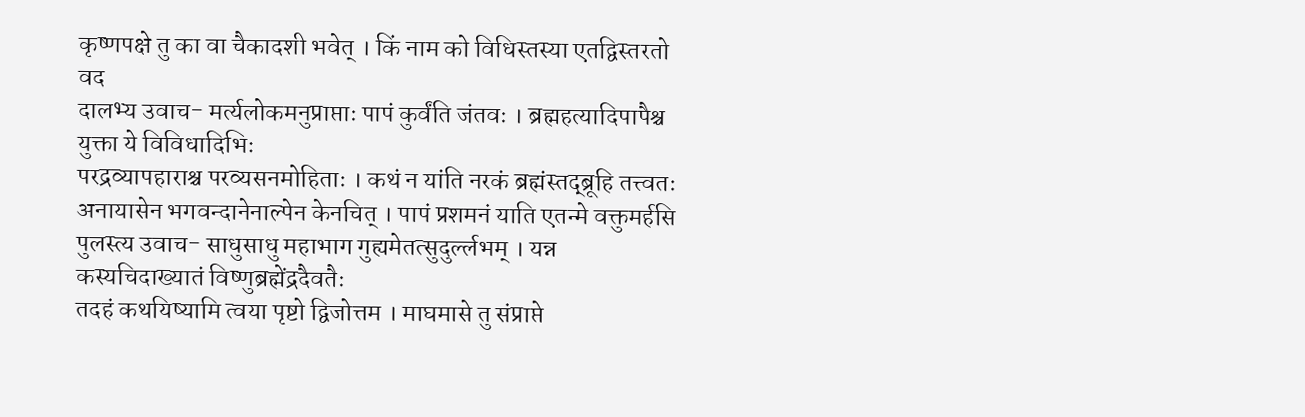कृष्णपक्षे तु का वा चैकादशी भवेत् । किं नाम को विधिस्तस्या एतद्विस्तरतो वद
दालभ्य उवाच- मर्त्यलोकमनुप्राप्ताः पापं कुर्वंति जंतवः । ब्रह्महत्यादिपापैश्च युक्ता ये विविधादिभिः
परद्रव्यापहाराश्च परव्यसनमोहिताः । कथं न यांति नरकं ब्रह्मंस्तद्ब्रूहि तत्त्वतः
अनायासेन भगवन्दानेनाल्पेन केनचित् । पापं प्रशमनं याति एतन्मे वक्तुमर्हसि
पुलस्त्य उवाच- साधुसाधु महाभाग गुह्यमेतत्सुदुर्ल्लभम् । यन्न कस्यचिदाख्यातं विष्णुब्रह्मेंद्रदैवतैः
तदहं कथयिष्यामि त्वया पृष्टो द्विजोत्तम । माघमासे तु संप्राप्ते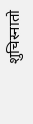शुचिस्नातो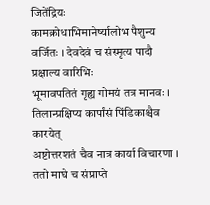जितेंद्रियः
कामक्रोधाभिमानेर्ष्यालोभ पैशुन्य वर्जितः । देवदेवं च संस्मृत्य पादौ प्रक्षाल्य वारिभिः
भूमावपतितं गृह्य गोमयं तत्र मानवः । तिलान्प्रक्षिप्य कार्पांसं पिंडिकाश्चैव कारयेत्
अष्टोत्तरशतं चैव नात्र कार्या विचारणा । ततो माघे च संप्राप्ते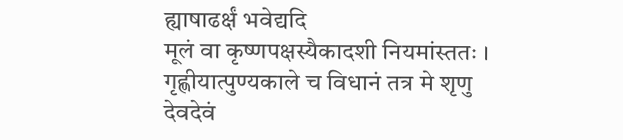ह्याषाढर्क्षं भवेद्यदि
मूलं वा कृष्णपक्षस्यैकादशी नियमांस्ततः । गृह्णीयात्पुण्यकाले च विधानं तत्र मे शृणु
देवदेवं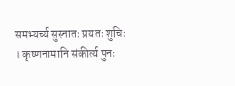समभ्यर्च्य सुस्नातः प्रयतः शुचिः । कृष्णनामानि संकीर्त्य पुनः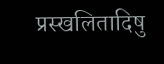प्रस्खलितादिषु